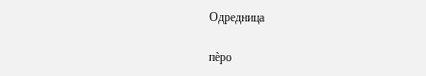Одредница

пѐро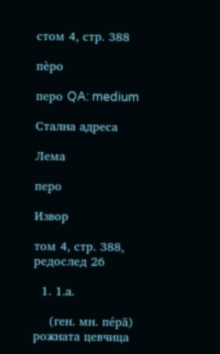стом 4, стр. 388

пѐро

перо QA: medium

Стална адреса

Лема

перо

Извор

том 4, стр. 388, редослед 26

  1. 1.а.

    (ген. мн. пе́ра̄) рожната цевчица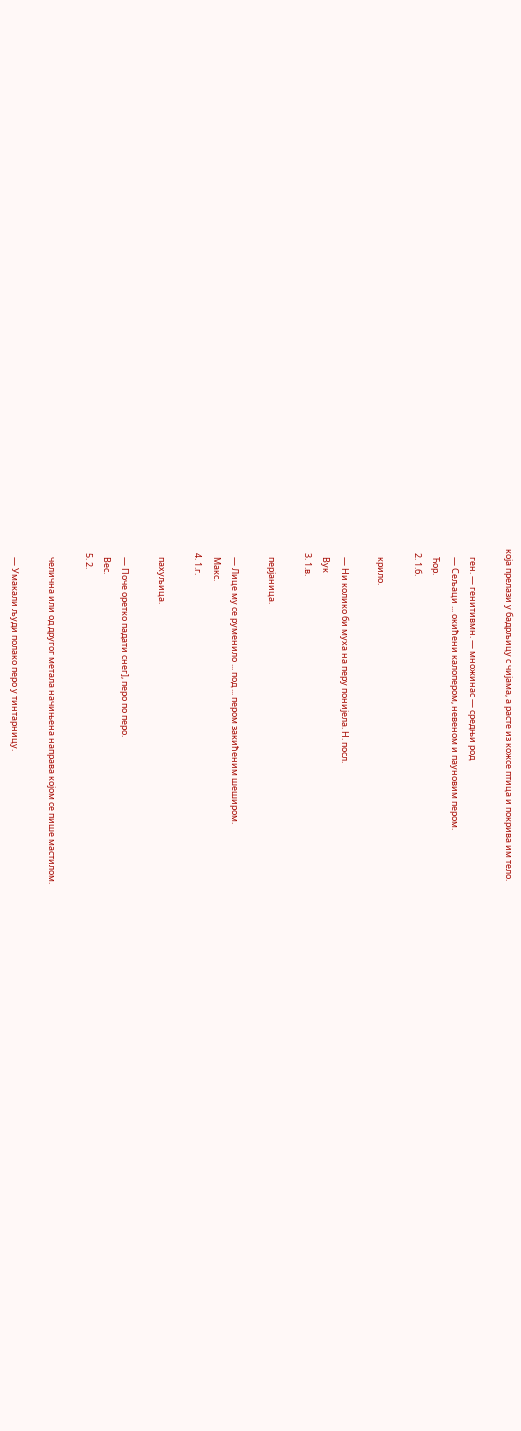која прелази у бадрљицу с чијама, а расте из кожсе птица и покрива им тело.

    ген. — генитивмн. — множинас — средњи род
    — Сељаци ... окићени калопером, невеном и пауновим пером.
    Ћор.
  2. 1.б.

    крило.

    — Ни колико би муха на перу понијела. Н. посл.
    Вук
  3. 1.в.

    перјаница.

    — Лице му се руменило ... под ... пером закићеним шеширом.
    Макс.
  4. 1.г.

    пахуљица.

    — Поче оретко падати снег], перо по перо.
    Вес.
  5. 2.

    челична или од другог метала начињена направа којом се пише мастилом.

    — Умакали људи полако перо у тинтарницу.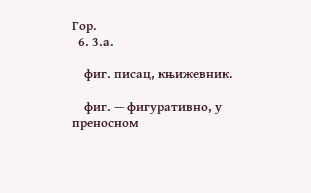Гор.
  6. 3.а.

    фиг. писац, књижевник.

    фиг. — фигуративно, у преносном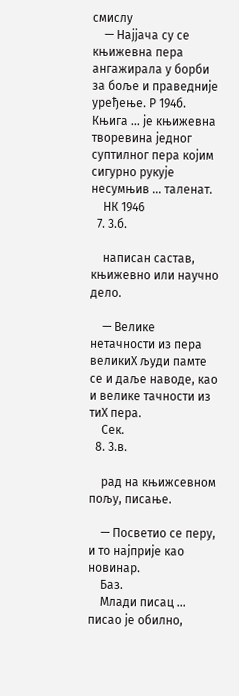смислу
    — Најјача су се књижевна пера ангажирала у борби за боље и праведније уређење. Р 194б. Књига ... је књижевна творевина једног суптилног пера којим сигурно рукује несумњив ... таленат.
    НК 1946
  7. 3.б.

    написан састав, књижевно или научно дело.

    — Велике нетачности из пера великиХ људи памте се и даље наводе, као и велике тачности из тиХ пера.
    Сек.
  8. 3.в.

    рад на књижсевном пољу, писање.

    — Посветио се перу, и то најприје као новинар.
    Баз.
    Млади писац ... писао је обилно,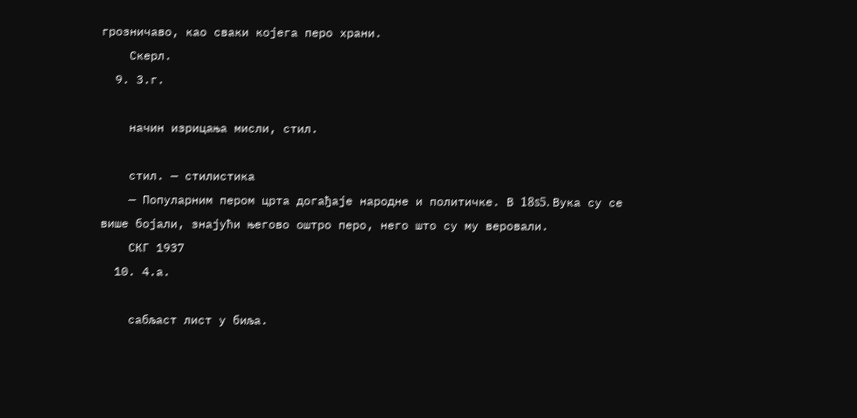грозничаво, као сваки којега перо храни.
    Скерл.
  9. 3.г.

    начин изрицања мисли, стил.

    стил. — стилистика
    — Популарним пером црта догађаје народне и политичке. В 18s5. Вука су се више бојали, знајући његово оштро перо, него што су му веровали.
    СКГ 1937
  10. 4.а.

    сабљаст лист у биља.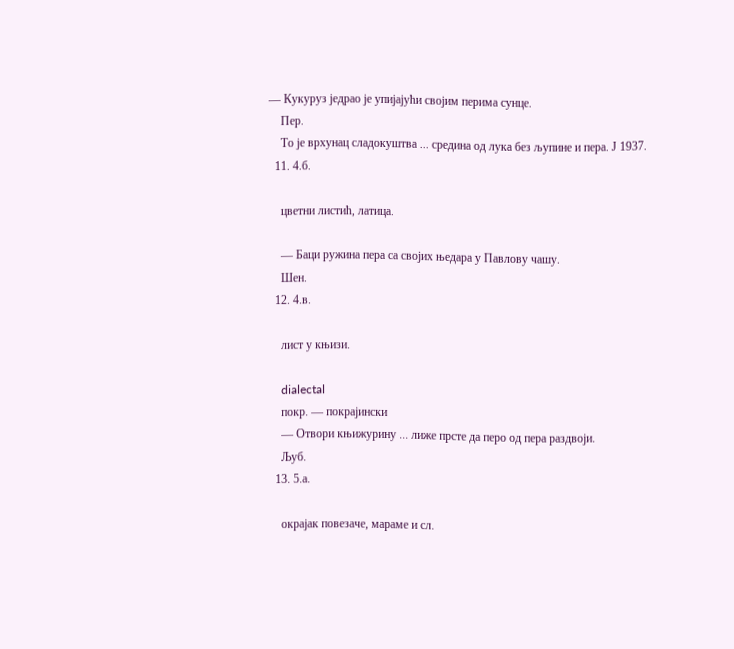— Кукуруз једрао је упијајући својим перима сунце.
    Пер.
    То је врхунац сладокуштва ... средина од лука без љупине и пера. Ј 1937.
  11. 4.б.

    цветни листић, латица.

    — Баци ружина пера са својих њедара у Павлову чашу.
    Шен.
  12. 4.в.

    лист у књизи.

    dialectal
    покр. — покрајински
    — Отвори књижурину ... лиже прсте да перо од пера раздвоји.
    Љуб.
  13. 5.а.

    окрајак повезаче, мараме и сл.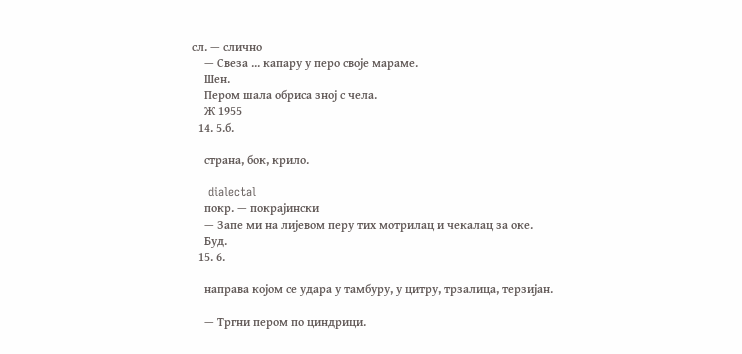сл. — слично
    — Свеза ... капару у перо своје мараме.
    Шен.
    Пером шала обриса зној с чела.
    Ж 1955
  14. 5.б.

    страна, бок, крило.

    dialectal
    покр. — покрајински
    — Запе ми на лијевом перу тих мотрилац и чекалац за оке.
    Буд.
  15. 6.

    направа којом се удара у тамбуру, у цитру, трзалица, терзијан.

    — Тргни пером по циндрици.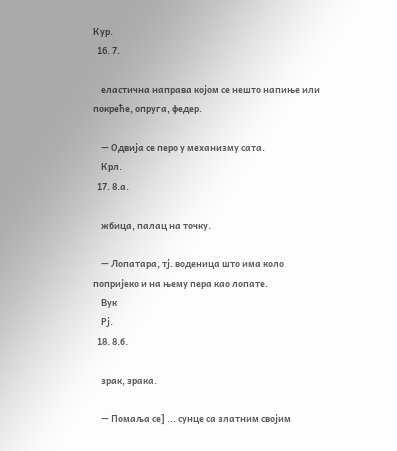Кур.
  16. 7.

    еластична направа којом се нешто напиње или покреће, опруга, федер.

    — Одвија се перо у механизму сата.
    Крл.
  17. 8.а.

    жбица, палац на точку.

    — Лопатара, тј. воденица што има коло попријеко и на њему пера као лопате.
    Вук
    Рј.
  18. 8.б.

    зрак, зрака.

    — Помаља се] ... сунце са златним својим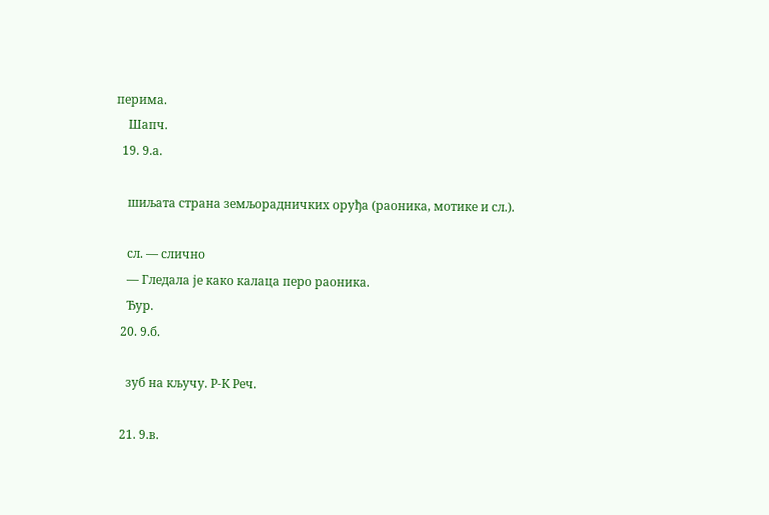перима.
    Шапч.
  19. 9.а.

    шиљата страна земљорадничких оруђа (раоника, мотике и сл.).

    сл. — слично
    — Гледала је како калаца перо раоника.
    Ђур.
  20. 9.б.

    зуб на кључу. Р-К Реч.

  21. 9.в.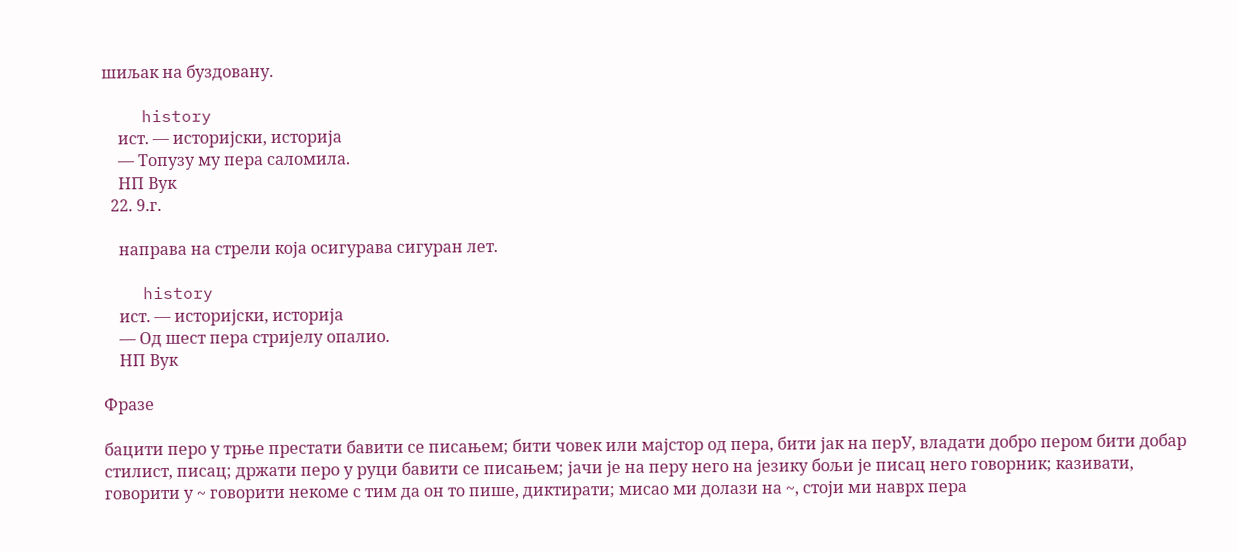шиљак на буздовану.

    history
    ист. — историјски, историја
    — Топузу му пера саломила.
    НП Вук
  22. 9.г.

    направа на стрели која осигурава сигуран лет.

    history
    ист. — историјски, историја
    — Од шест пера стријелу опалио.
    НП Вук

Фразе

бацити перо у трње престати бавити се писањем; бити човек или мајстор од пера, бити јак на перУ, владати добро пером бити добар стилист, писац; држати перо у руци бавити се писањем; јачи је на перу него на језику бољи је писац него говорник; казивати, говорити у ~ говорити некоме с тим да он то пише, диктирати; мисао ми долази на ~, стоји ми наврх пера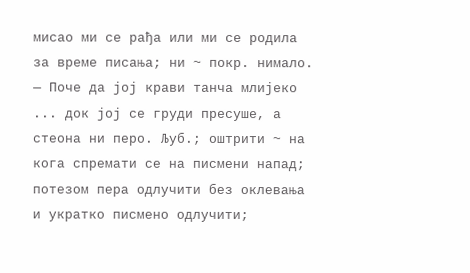мисао ми се рађа или ми се родила за време писања; ни ~ покр. нимало. — Поче да јој крави танча млијеко ... док јој се груди пресуше, а стеона ни перо. Љуб.; оштрити ~ на кога спремати се на писмени напад; потезом пера одлучити без оклевања и укратко писмено одлучити;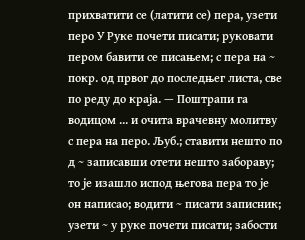прихватити се (латити се) пера, узети перо У Руке почети писати; руковати пером бавити се писањем; с пера на ~ покр. од првог до последњег листа, све по реду до краја. — Поштрапи га водицом ... и очита врачевну молитву с пера на перо. Љуб.; ставити нешто по д ~ записавши отети нешто забораву; то је изашло испод његова пера то је он написао; водити ~ писати записник; узети ~ у руке почети писати; забости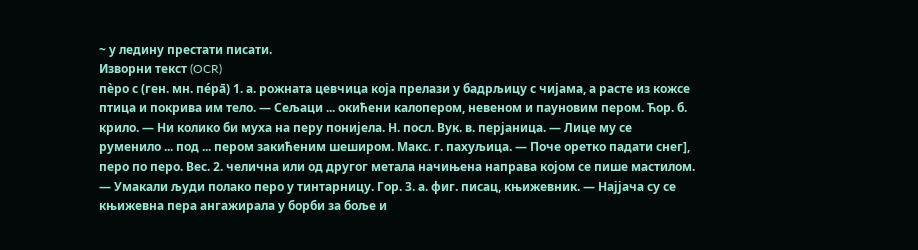~ у ледину престати писати.
Изворни текст (OCR)
пѐро с (ген. мн. пе́ра̄) 1. а. рожната цевчица која прелази у бадрљицу с чијама, а расте из кожсе птица и покрива им тело. — Сељаци ... окићени калопером, невеном и пауновим пером. Ћор. б. крило. — Ни колико би муха на перу понијела. Н. посл. Вук. в. перјаница. — Лице му се руменило ... под ... пером закићеним шеширом. Макс. г. пахуљица. — Поче оретко падати снег], перо по перо. Вес. 2. челична или од другог метала начињена направа којом се пише мастилом. — Умакали људи полако перо у тинтарницу. Гор. 3. а. фиг. писац, књижевник. — Најјача су се књижевна пера ангажирала у борби за боље и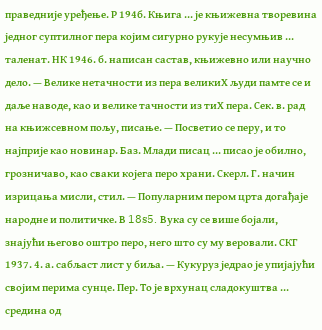праведније уређење. Р 194б. Књига ... је књижевна творевина једног суптилног пера којим сигурно рукује несумњив ... таленат. НК 1946. б. написан састав, књижевно или научно дело. — Велике нетачности из пера великиХ људи памте се и даље наводе, као и велике тачности из тиХ пера. Сек. в. рад на књижсевном пољу, писање. — Посветио се перу, и то најприје као новинар. Баз. Млади писац ... писао је обилно, грозничаво, као сваки којега перо храни. Скерл. Г. начин изрицања мисли, стил. — Популарним пером црта догађаје народне и политичке. В 18s5. Вука су се више бојали, знајући његово оштро перо, него што су му веровали. СКГ 1937. 4. а. сабљаст лист у биља. — Кукуруз једрао је упијајући својим перима сунце. Пер. То је врхунац сладокуштва ... средина од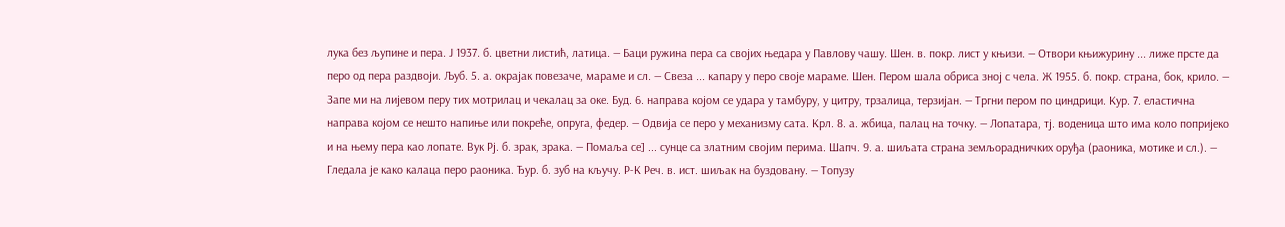лука без љупине и пера. Ј 1937. б. цветни листић, латица. — Баци ружина пера са својих њедара у Павлову чашу. Шен. в. покр. лист у књизи. — Отвори књижурину ... лиже прсте да перо од пера раздвоји. Љуб. 5. а. окрајак повезаче, мараме и сл. — Свеза ... капару у перо своје мараме. Шен. Пером шала обриса зној с чела. Ж 1955. б. покр. страна, бок, крило. — Запе ми на лијевом перу тих мотрилац и чекалац за оке. Буд. 6. направа којом се удара у тамбуру, у цитру, трзалица, терзијан. — Тргни пером по циндрици. Кур. 7. еластична направа којом се нешто напиње или покреће, опруга, федер. — Одвија се перо у механизму сата. Крл. 8. а. жбица, палац на точку. — Лопатара, тј. воденица што има коло попријеко и на њему пера као лопате. Вук Рј. б. зрак, зрака. — Помаља се] ... сунце са златним својим перима. Шапч. 9. а. шиљата страна земљорадничких оруђа (раоника, мотике и сл.). — Гледала је како калаца перо раоника. Ђур. б. зуб на кључу. Р-К Реч. в. ист. шиљак на буздовану. — Топузу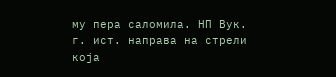му пера саломила. НП Вук. г. ист. направа на стрели која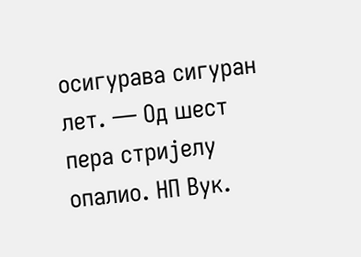осигурава сигуран лет. — Од шест пера стријелу опалио. НП Вук.